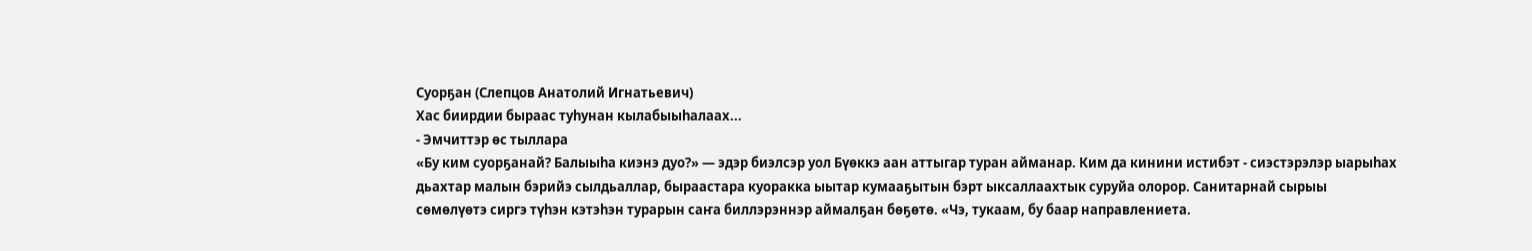Суорҕан (Слепцов Анатолий Игнатьевич)
Хас биирдии быраас туһунан кылабыыһалаах...
- Эмчиттэр өс тыллара
«Бу ким суорҕанай? Балыыһа киэнэ дуо?» — эдэр биэлсэр уол Бүөккэ аан аттыгар туран айманар. Ким да кинини истибэт - сиэстэрэлэр ыарыһах дьахтар малын бэрийэ сылдьаллар, быраастара куоракка ыытар кумааҕытын бэрт ыксаллаахтык суруйа олорор. Санитарнай сырыы
сөмөлүөтэ сиргэ түһэн кэтэһэн турарын саҥа биллэрэннэр аймалҕан бөҕөтө. «Чэ, тукаам, бу баар направлениета.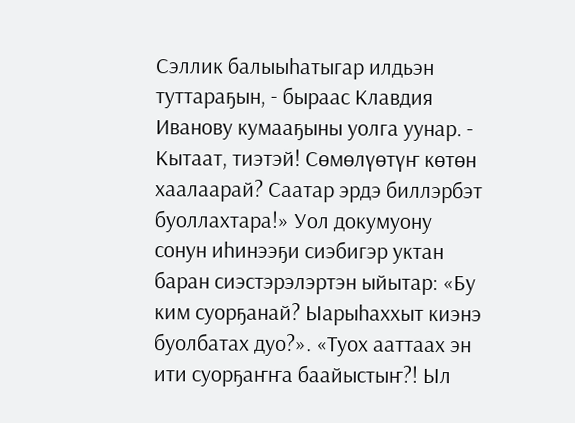Сэллик балыыһатыгар илдьэн туттараҕын, - быраас Клавдия Иванову кумааҕыны уолга уунар. - Кытаат, тиэтэй! Сөмөлүөтүҥ көтөн хаалаарай? Саатар эрдэ биллэрбэт буоллахтара!» Уол докумуону сонун иһинээҕи сиэбигэр уктан баран сиэстэрэлэртэн ыйытар: «Бу ким суорҕанай? Ыарыһаххыт киэнэ буолбатах дуо?». «Туох ааттаах эн ити суорҕаҥҥа баайыстыҥ?! Ыл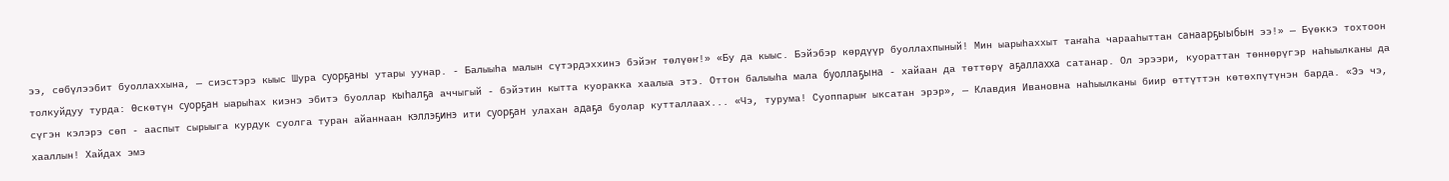ээ, сөбүлээбит буоллаххына, — сиэстэрэ кыыс Шура суорҕаны утары уунар. - Балыыһа малын сүтэрдэххинэ бэйэҥ төлүөҥ!» «Бу да кыыс. Бэйэбэр көрдүүр буоллахпыный! Мин ыарыһаххыт таҥаһа чарааһыттан санаарҕыыбын ээ!» — Бүөккэ тохтоон толкуйдуу турда: Өскөтүн суорҕан ыарыһах киэнэ эбитэ буоллар кыһалҕа аччыгый - бэйэтин кытта куоракка хаалыа этэ. Оттон балыыһа мала буоллаҕына - хайаан да төттөрү аҕаллахха сатанар. Ол эрээри, куораттан төннөрүгэр наһыылканы да сүгэн кэлэрэ сөп - ааспыт сырыыга курдук суолга туран айаннаан кэллэҕинэ ити суорҕан улахан адаҕа буолар кутталлаах... «Чэ, турума! Суоппарыҥ ыксатан эрэр», — Клавдия Ивановна наһыылканы биир өттүттэн көтөхпүтүнэн барда. «Ээ чэ, хааллын! Хайдах эмэ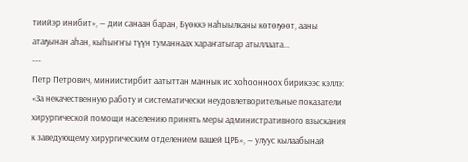тиийэр инибит», — дии санаан баран, Бүөккэ наһыылканы көтөҕөөт, ааны атаҕынан аһан, кыһыҥҥы түүн туманнаах хараҥатыгар атыллаата...
---
Петр Петрович, миниистирбит аатыттан маннык ис хоһоонноох бирикээс кэллэ: «За некачественную работу и систематически неудовлетворительные показатели хирургической помощи населению принять меры административного взыскания к заведующему хирургическим отделением вашей ЦРБ», — улуус кылаабынай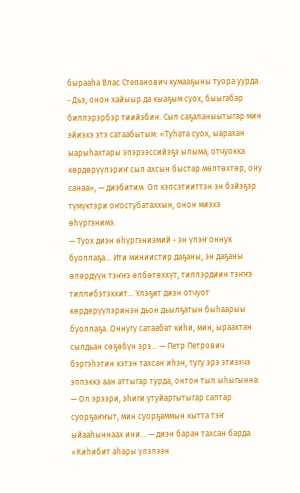бырааһа Влас Степанович кумааҕыны туора уурда. - Дьэ, онон хайыыр да кыаҕым суох, быыгабар биллэрэрбэр тиийэбин. Сыл саҕаланыытыгар мин эйиэхэ этэ сатаабытым: «Туһата суох, ыарахан ыарыһахтары эпэрээссийэҕэ ылыма, отчуокка көрдөрүүлэриҥ сыл ахсын быстар мөлтөхтөр, ону санаа», — диэбитим. Ол кэпсэтииттэн эн бэйэҕэр түмүктэри оҥостубатаххын, онон миэхэ өһүргэнимэ.
— Туох диэн өһүргэниэмий - эн үлэҥ оннук буоллаҕа... Ити миниистир даҕаны, эн даҕаны өлөрдүүн тэҥҥэ өлбөтөххүт, тиллэрдиин тэҥҥэ тиллибэтэххит... Үлэҕит диэн отчуот көрдөрүүлэринэн дьон дьылҕатын быһаарыы буоллаҕа. Оннугу сатаабат киһи, мин, ыраахтан сылдьан сөҕөбүн эрэ... — Петр Петрович бэргэһэтин кэтэн тахсан иһэн, тугу эрэ этиэхчэ эппэккэ аан аттыгар турда, онтон тыл ыһыгынна: — Ол эрээри, эһиги утуйаргытыгар саптар суорҕаҥҥыт, мин суорҕаммын кытта тэҥ ыйааһыннаах ини... — диэн баран тахсан барда.
«Киһибит аһары үлэлээн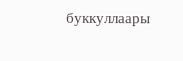буккуллаары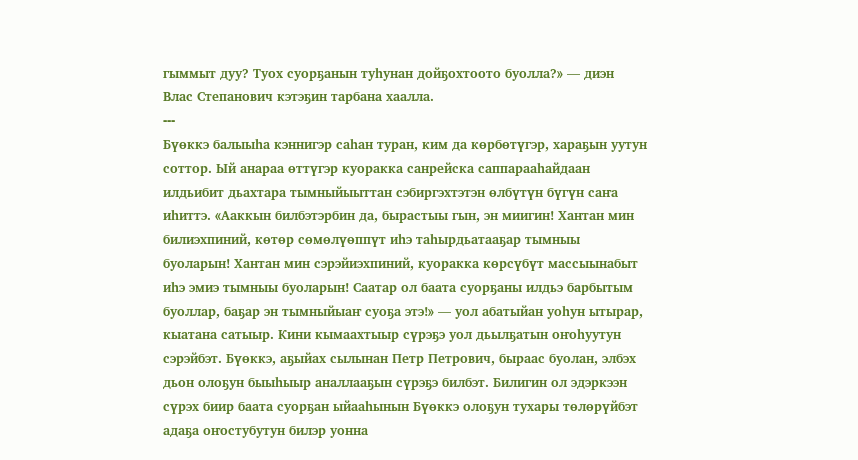гыммыт дуу? Туох суорҕанын туһунан дойҕохтоото буолла?» — диэн Влас Степанович кэтэҕин тарбана хаалла.
---
Бүөккэ балыыһа кэннигэр саһан туран, ким да көрбөтүгэр, хараҕын уутун соттор. Ый анараа өттүгэр куоракка санрейска саппарааһайдаан илдьибит дьахтара тымныйыыттан сэбиргэхтэтэн өлбүтүн бүгүн саҥа иһиттэ. «Ааккын билбэтэрбин да, бырастыы гын, эн миигин! Хантан мин билиэхпиний, көтөр сөмөлүөппүт иһэ таһырдьатааҕар тымныы буоларын! Хантан мин сэрэйиэхпиний, куоракка көрсүбүт массыынабыт иһэ эмиэ тымныы буоларын! Саатар ол баата суорҕаны илдьэ барбытым буоллар, баҕар эн тымныйыаҥ суоҕа этэ!» — уол абатыйан уоһун ытырар, кыатана сатыыр. Кини кымаахтыыр сүрэҕэ уол дьылҕатын оҥоһуутун сэрэйбэт. Бүөккэ, аҕыйах сылынан Петр Петрович, быраас буолан, элбэх дьон олоҕун быыһыыр аналлааҕын сүрэҕэ билбэт. Билигин ол эдэркээн сүрэх биир баата суорҕан ыйааһынын Бүөккэ олоҕун тухары төлөрүйбэт адаҕа оҥостубутун билэр уонна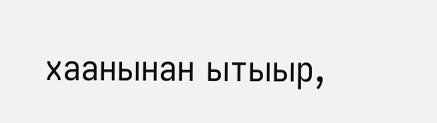хаанынан ытыыр,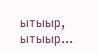ытыыр, ытыыр...